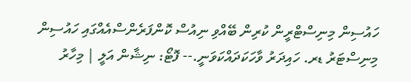ހައުސިން މިނިސްޓްރީން ކުރިން ބޭއްވި ނިއުސް ކޮންފަރެންސްއެއްގައި ހައުސިން މިނިސްޓަރު ޑރ. ހައިދަރު ވާހަކަދައްކަވަނީ.-- ފޮޓޯ: ނިޝާން އަލީ | މިހާރު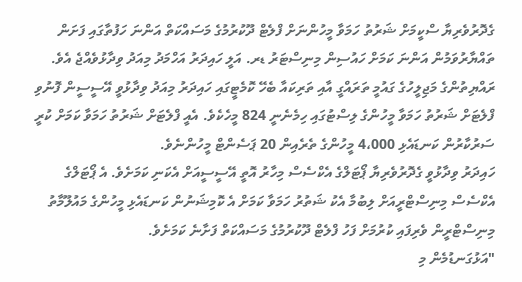ގެދޮރުވެރިޔާ ސްކީމަށް ޝަރުތު ހަމަވާ މީހުންނަށް ފްލެޓް ދޫކުރުމުގެ މަސައްކަތް އަންނަ ހަފުތާގައި ފަށަން ތައްޔާރުވަމުން އަންނަ ކަމަށް ހައުސިން މިނިސްޓަރު ޑރ. އަލީ ހައިދަރު އަހްމަދު މިއަދު ވިދާޅުވެއްޖެ އެވެ.
ރައްޔިތުންގެ މަޖިލީހުގެ ގައުމީ ތަރައްގީ އާއި ތަރިކައާ ބެހޭ ކޮމެޓީގައި ހައިދަރު މިއަދު ވިދާޅުވީ އޭސީސީން ފޮނުވި ފްލެޓަށް ޝަރުތު ހަމަވާ މީހުންގެ ލިސްޓުގައި ހިމެނެނީ 824 މީހެކެވެ. އެއީ ފްލެޓަށް ޝަރުތު ހަމަވާ ކަމަށް ކުރީ ސަރުކާރުން ކަނޑައެޅި 4،000 މީހުންގެ ތެރެއިން 20 ޕަސެންޓް މީހުންނެވެ.
ހައިދަރު ވިދާޅުވީ ގެދޮރުވެރިޔާ ޕޯޓަލްގެ އެކްސެސް މިހާރު އޮތީ އޭސީސީއަށް އެކަނި ކަމަށެވެ. އެ ޕޯޓަލްގެ އެކްސެސް މިނިސްޓްރީއަށް ލިބުމާ އެކު ޝަތުރު ހަމަވާ ކަމަށް އެ ކޮމިޝަނުން ކަނޑައެޅި މީހުންގެ މައުލޫމާތު މިނިސްޓްރީން ވެރިފައި ކުރުމަށް ފަހު ފްލެޓް ދޫކުރުމުގެ މަސައްކަތް ފަށާނެ ކަމަށެވެ.
"އަޅުގަނޑުމެން މި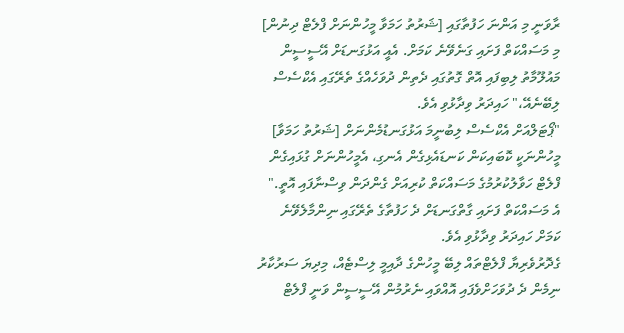ރާވަނީ މި އަންނަ ހަފުތާގައި [ޝަރުތު ހަމަވާ މީހުންނަށް ފްލެޓް ދިނުން] މި މަސައްކަތް ފަށައި ގަނެވޭނެ ކަމަށް. އެއީ އަޅުގަނޑަށް އޭސީސީން މައުލޫމާތު ލިބިފައި އޮތް ގޮތުގައި ދެތިން ދުވަހެއްގެ ތެރޭގައި އެކްސެސް ލިބޭނެއޭ،" ހައިދަރު ވިދާޅުވި އެވެ.
"ޕޯޓަލްއަށް އެކްސެސް ލިބުނީމަ އަޅުގަނޑުމެންނަށް [ޝަރުތު ހަމަވާ] މީހުންނަކީ ކޮބައިކަން ކަނޑައެޅިގެން އެނގި، އެމީހުންނަށް ގުޅައިގެން ފްލެޓް ހަވާލުކުރުމުގެ މަސައްކަތް ކުރިއަށް ގެންދަން ވިސްނާފައި އޮތީ."
އެ މަސައްކަތް ފަށައި ގާތްގަނޑަށް ދެ ހަފުތާގެ ތެރޭގައި ނިންމާލެވޭނެ ކަމަށް ހައިދަރު ވިދާޅުވި އެވެ.
ގެދޮރުވެރިޔާ ފްލެޓްތައް ލިބޭ މީހުންގެ ދާއިމީ ލިސްޓެއް، މިދިޔަ ސަރުކާރު ނިމެން ދެ ދުވަހަށްވެފައި އޮއްވައި ނެރުމުން އޭސީސީން ވަނީ ފްލެޓް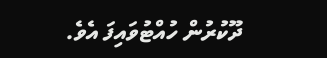ދޫކުރުން ހުއްޓުވައިފަ އެވެ.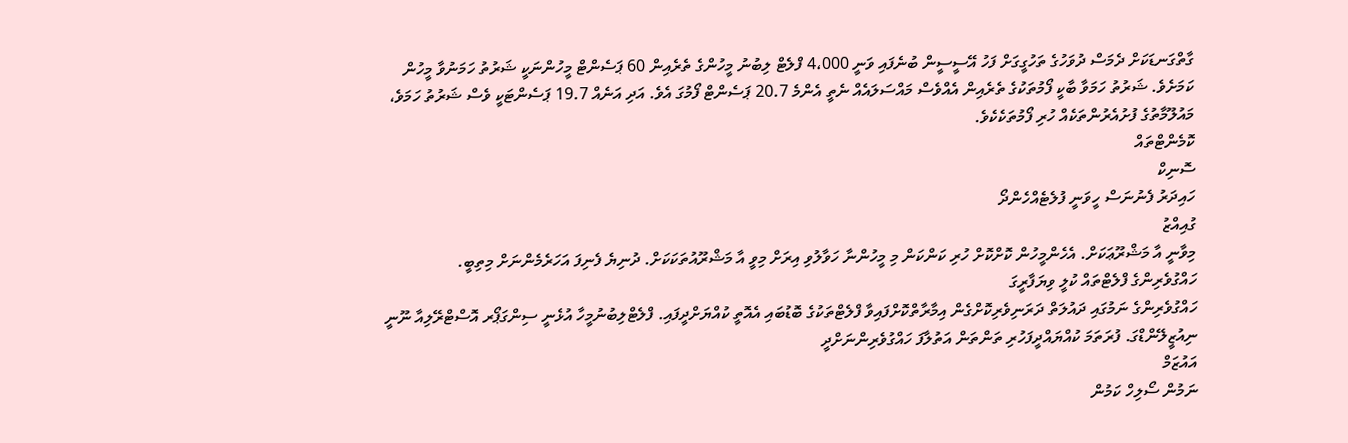ގާތްގަނޑަކަށް ދެމަސް ދުވަހުގެ ތަހުގީގަށް ފަހު އޭސީސީން ބުނެފައި ވަނީ 4،000 ފްލެޓް ލިބުނު މީހުންގެ ތެރެއިން 60 ޕަސެންޓް މީހުންނަކީ ޝަރުތު ހަމަނުވާ މީހުން ކަމަށެވެ. ޝަރުތު ހަމަވާ ބާކީ ފޯމުތަކުގެ ތެރެއިން އެއްވެސް މައްސަލައެއް ނެތީ އެންމެ 20.7 ޕަސެންޓް ފޯމުގަ އެވެ. އަދި އަނެއް 19.7 ޕަސެންޓަކީ ވެސް ޝަރުތު ހަމަވެ، މައުލޫމާތުގެ ފުށުއެރުންތަކެއް ހުރި ފޯމުތަކެކެވެ.
ކޮމެންޓްތައް
ސޮނިކް
ހައިދަރު ފެނުނަސް ހީވަނީ ފުލެޓެއްހެންދޯ
ގުއިއްޒު
މިވާނީ އާ މަޝްރޫޢަކަށް. އެހެންމީހުން ކޮށްކޮށް ހުރި ކަންކަން މި މީހުންނާ ހަވާލުވި އިރަށް މިވީ އާ މަޝްރޫއުތަކަކަށް. ދުނިޔެ ފެނިފަ އަހަރެމެންނަށް މިތިބީ.
ހައްގުވެރިންގެ ފްލެޓްތައް ކުލީ ވިޔަފާރީގަ
ހައްގުވެރިންގެ ނަމުގައި ދައުލަތް ދަރަނިވެރިކޮށްގެން އިމާރާތްކޮށްފައިވާ ފްލެޓްތަކުގެ ބޮޑުބައި އެއޮތީ ކުއްޔަށްދީފައި. ފްލެޓްލިބުނުމީހާ އުޅެނީ ސިންގަޕޯރ އޮސްޓްރޭލިއާ ނޫނީ ނިއުޒީލޭންޑްގަ. ފުރަތަމަ ކުއްޔައްދީފަހުރި ތަންތަން އަތުލާފަ ހައްގުވެރިންނަށްދީ
އައުޒަމް
ނަމުން ސޯލިހް ކަމުން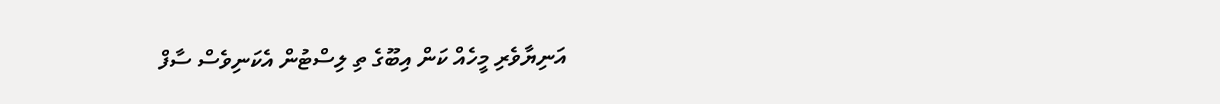އަނިޔާވެރި މީހެއް ކަން އިބޫގެ ތި ލިސްޓުން އެކަނިވެސް ސާފް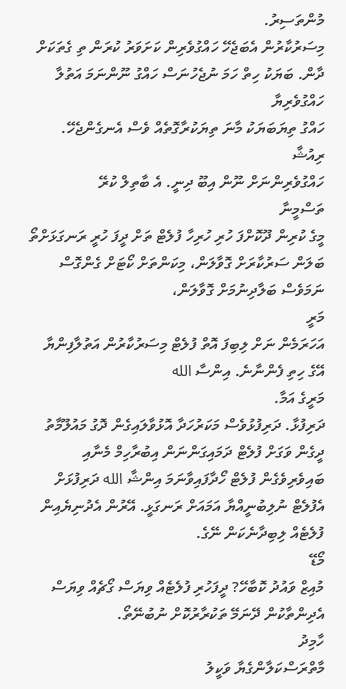މުންތަސިރު.
މިސަރުކާރުން އެބަޖެހޭ ހައްގުވެރިން ކަށަވަރު ކުރަން ތި ގެތަކަށް ދާން. ބަޔަކު ހިތް ހަމަ ނުޖެހުނަސް ހައްގު ނޫންނަމަ އަތުލާ
ހައްގުވެރިޔާ
ހައްގު ތިޔަބަޔަކު މާނަ ތިޔަކުރާގޮތެއް ވެސް އެނގެންޖެހޭ.
ރިއުޝާ
ހައްގުވެރިންނަށް ނޫން އިބޫ ދިނީ. އެ ބާތިލް ކުރޭ
ތަސްމީނާ
މީގެ ކުރިން ދޫކޮށްފަ ހުރި ހުރިހާ ފުލެޓް ތަށް ދީފަ ހުރީ ރަނގަޅަށްތޯ ބަލަން ސަރުކާރަށް ގޮވާލަން، މިކަންތަށް ކޯޓަށް ގެންގޮސް ނަމަވެސް ބަލާދިނުމަށް ގޮވާލަން،
މަރީ
އަހަރަމެން ނަށް ލިބިފަ އޮތް ފުލެޓް މިސަރުކާރުން އަތުލާފިންޔާ އޭގެ ހިތި ފެންނާނެ. އިންސާ الله
މަރީގެ އަމާ.
ދަރިފުޅާ. ދަރިފުޅުވެސް މަކަރުހަދާ އޮޅުވާލައިގެން ދޮގު މައުލޫމާތު ދީގެން ވަގަށް ފުލެޓް ދަމައިގަންނަން އިބުރާހިމް މެނާއި ބައިވެރިވެގެން ފުލެޓް ހޯދާފައިވާނަމަ އިންޝާ الله ދަރިފުޅަށް އެފުލެޓް ނުލިބުނީއްޔާ އަމައަށް ރަނގަޅީ. އޭރުން އެދުނިޔެއިން ފުލެޓެއް ލިބިދާނެކަން ނޭގެ.
މޯޑޭ
މުއިޒް ވައުދު ކޮބާހޭ? ދީފަހުރި ފުލެޓެއް ވިޔަސް ގޯޗެއް ވިޔަސް އެދިންތާކުން ދޭނަމޭ ތަކުރާރުކޮށް ނުބުނޭތޯ.
ހާމިދު
މާތްރަސްކަލާންގެޔާ ވަކީލު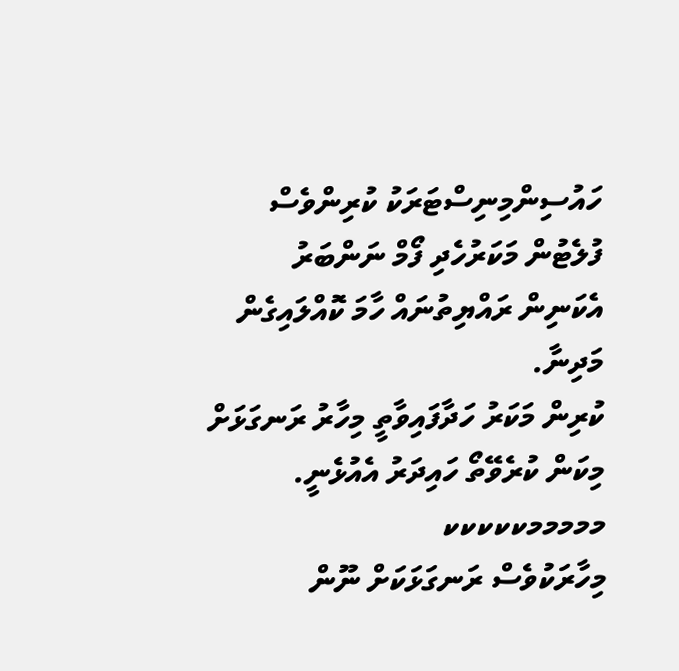ހައުސިންމިނިސްޓަރަކު ކުރިންވެސް ފުލެޓުން މަކަރުހެދި ފޯމް ނަންބަރު އެކަނިން ރައްޔިތުނައް ހާމަ ކޮއްލައިގެން
މަދިނާ.
ކުރިން މަކަރު ހަދާފައިވާތީ މިހާރު ރަނގަޅަށް މިކަން ކުރެވޭތޯ ހައިދަރު އެއުޅެނީ.
މމމމމކކކކކ
މިހާރަކުވެސް ރަނގަޅަކަށް ނޫން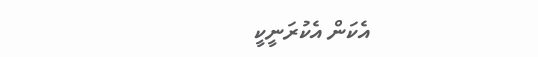އެކަން އެކުރަނީކީ